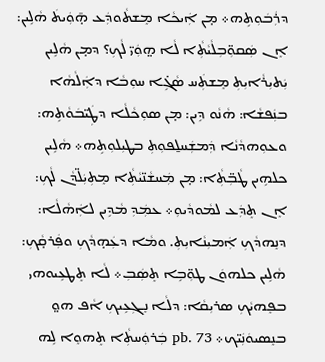ܕܪܲܒܿܘܼܬܹܗ܀ ܡ̣ܢ ܐܲܝܟܵܐ ܡܸܫܬܵܘܕܲܥ ܗ̣̄ܘܲܝܬܿ ܗܵܠܹܝܢ: ܐܸܢ ܤܲܩܘܼ̈ܒܼܠܵܝܵܬܼܵܐ ܠܵܐ ܗ̤ܘܲܝ̈ ܠܵܟܼ؟ ܕܡ̣ܢ ܗܵܠܹܝܢ ܝܲܬܝܼܪܵܐܝܼܬܼ ܡܸܫܬܲܚ ܤܵܓܹ̇ܐ ܚܘܼܒܵܐ ܕܐܲܠܵܗܵܐ ܒܢܲܦܫܵܐ: ܗܵܢܵܘ ܕܹܝܢ: ܡ̣ܢ ܤܘܼܟܵܠܵܐ ܕܛܲܝ̈ܒܿܘܵܬܹܗ: ܘܥܘܼܗܕܵܢܵܐ ܕܲܡܫܲܚܠ̱ܦܘܼܬܼ ܒܛܝܼܠܘܼܬܹܗ܀ ܗܵܠܹܝܢ ܟܠܗܹܝܢ ܛܵܒܼ̈ܬܼܵܐ: ܡ̣ܢ ܡܲܚܫܵܢ̈ܝܵܬܼܵܐ ܡܸܬܼܝܲܠ̈ܕܵܢ ܠܵܟܼ: ܐܸܢ ܬܸܕܲܥ ܠܡܵܘܕܵܝܘܼ܀ ܥܡܲܕܼ ܡܵܕܹܝܢ ܠܐܲܗܵܠܵܐ: ܕܢܸܗܕܵܟܼ ܐܲܡܝܼܢܵܐܝܼܬܼ. ܘܡܵܐ ܕܥܲܗ̣ܕܵܟܼ ܘܦܲܪܩ̣ܵܟܼ: ܗܵܠܹܝܢ ܟܠܗܘܿܢ ܛܘܼ̈ܒܹܐ ܬܸܤܲܒܼ܀ ܠܵܐ ܬܸܛܥܹܝܘܗܝ ܒܦܸܗܝܵܟܼ ܤܪܝܼܩܵܐ: ܕܠܵܐ ܢܸܓܼܥܹܝܟܼ ܐܵܦ ܗܘ̤ ܒܢܸܤܝܘܿܢܲܝ̈ܟ܀ pb. 73 ܒܲܪܘܲܚܬܼܵܐ ܬܸܗܘܸܐ ܠܹܗ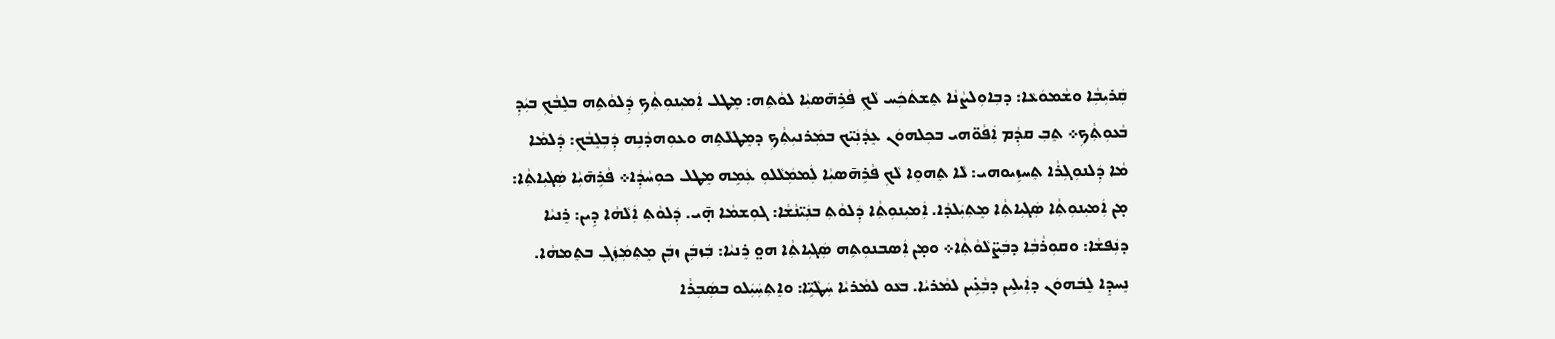ܩܲܪܝܼܒܼܵܐ ܘܫܵܡܘܿܥܵܐ: ܕܒܼܐܘܼܠܨܵܢܵܐ ܬܸܫܬܿܟܲܚ ܠܵܟܼ ܦܵܪܹܗ̄ܤܝܼܵܐ ܠܘܵܬܹܗ: ܡܸܛܠ ܐܲܡܝܼܢܘܼܬܼܵܟܼ ܕܲܠܘܵܬܹܗ ܒܠܸܒܵܟܼ ܒܝܲܕܼ ܒܵܥܘܼܬܼܵܟܼ܀ ܬܸܒܼ ܩܕܼܵܡ ܐܲܦܵܘ̈ܗܝ ܒܟܼܠܗܘܿܢ ܥܸܕܵܢܲܝ̈ܟ ܒܡܲܪܢܝܼܬܼܵܟܼ ܕܡܸܛܠܵܬܹܗ ܘܥܘܼܗܕܵܢܹܗ ܕܲܒܼܠܸܒܵܟܼ: ܕܲܠܡܵܐ ܡܵܐ ܕܲܠܢܘܼܓܼܪܵܐ ܬܸܚܙܹܝܘܗܝ: ܠܵܐ ܬܸܗܘܸܐ ܠܵܟܼ ܦܵܪܹܗ̄ܤܝܼܵܐ ܠܲܡܡܲܠܵܠܘܼ ܥܲܡܹܗ ܡܸܛܠ ܟܘܼܚܵܕܼܵܐ܀ ܦܵܪܹܗ̄ܝܼܵܐ ܤܲܓܝܼܐܬܼܵܐ: ܡ̣ܢ ܐܲܡܝܼܢܘܼܬܼܵܐ ܤܲܓܝܼܐܬܼܵܐ ܡܸܬܼܝܲܠܕܵܐ. ܐܲܡܝܼܢܘܼܬܼܵܐ ܕܲܠܘܵܬܼ ܒܢܲܝ̈ܢܵܫܵܐ: ܓܘܼܫܡܵܐ ܗ̣̄ܝ. ܕܲܠܘܵܬܼ ܐܲܠܵܗܵܐ ܕܹܝܢ: ܪܸܢܝܵܐ ܕܢܲܦܫܵܐ: ܘܩܘܼܪܵܒܼܵܐ ܕܒܲܨ̈ܠܵܘܵܬܼܵܐ܀ ܘܡ̣ܢ ܐܲܤܒܢܘܼܬܹܗ ܤܲܓܝܼܐܬܼܵܐ ܗܘ̤ ܪܸܢܝܵܐ: ܒܲܙܒܲܢ ܙܒܲܢ ܡܸܬܼܡܲܙܲܓܼ ܒܬܸܡܗܵܐ. ܢܸܚܕܸܐ ܠܸܒܿܗܘܿܢ ܕܐܲܝܠܹܝܢ ܕܒܼܵܥܹ̇ܝܢ ܠܡܵܪܝܵܐ. ܒܥܵܘ ܠܡܵܪܝܵܐ ܚܲܛܵܝܹ̈ܐ: ܘܐܸܬܼܚܲܝܲܠܘ ܒܤܲܒܼܪܵܐ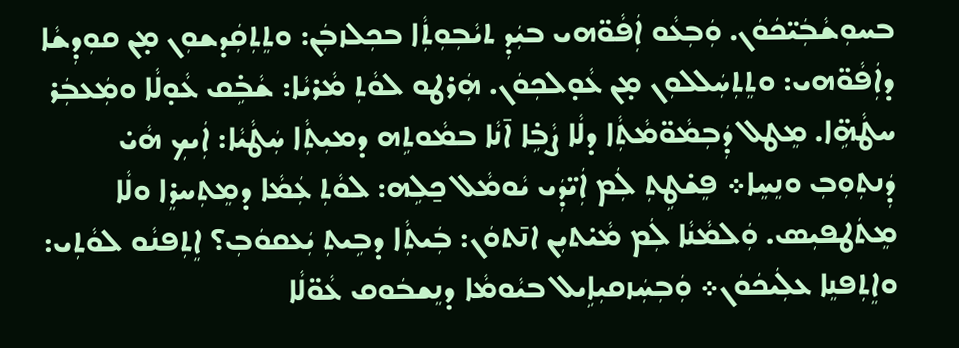ܒܚܘܼܫܵܒܲܝ̈ܟܿܘܿܢ. ܘܲܒܼܥܵܘ ܐܲܦܵܘ̈ܗܝ ܒܝܲܕܼ ܬܝܵܒܼܘܼܬܼܵܐ ܒܟܼܠܙܒܲܢ: ܘܬܸܬܼܩܲܕܫܘܼܢ ܡ̣ܢ ܩܘܼܕܼܫܵܐ ܕܐܲܦܵܘ̈ܗܝ: ܘܬܸܬܼܚܲܠܠܘܼܢ ܡ̣ܢ ܥܵܘ̣ܠܟܼܘܿܢ. ܗܲܪܛܘ ܠܘܵܬܼ ܡܵܪܝܵܐ: ܫܵܒܹ̇ܩ ܥܵܘ̣ܠܵܐ ܘܡܲܥܒܲܪ ܚܛܵܗܹ̈ܐ. ܡܸܛܠ ܕܲܒܼܡܵܘ̈ܡܵܬܼܵܐ ܕܠܵܐ ܨܵܒܹ̇ܐ ܐ̄ܢܵܐ ܒܡܵܘܬܹܗ ܕܡܝܼܬܼܵܐ ܚܲܛܵܝܵܐ: ܐܲܝܟܼ ܗܵܝ̇ ܕܲܢܬܼܘܼܒܼ ܘܢܸܚܸܐ܀ ܦܸܫ̇ܛܹܬܼ ܠܲܡ ܐܲܝ̈ܕܲܝ ܝܵܘܡܵܠ ܟ̱ܠܹܗ: ܠܘܵܬܼ ܥܲܡܵܐ ܕܡܸܬܼܚܪܸܐ ܘܠܵܐ ܡܸܬܿܛܦܝܼܣ. ܘܲܠܡܵܢܵܐ ܠܲܡ ܡܵܝ̇ܬܝܼܢ ܐܢ̄ܬܘܿܢ: ܒܲܝܬܼܵܐ ܕܒܹܝܬܼ ܝܲܥܩܘܿܒܼ؟ ܐܸܬܼܦܢܵܘ ܠܘܵܬܼܝ: ܘܐܸܬܼܦܢܸܐ ܥܠܲܝܟܿܘܿܢ܀ ܘܲܒܼܚܲܙܩܝܼܐܹܝܠ ܒܝܵܘܡܵܐ ܕܢܸܫܒܿܘܩ ܥܵܘ̈ܠܵܐ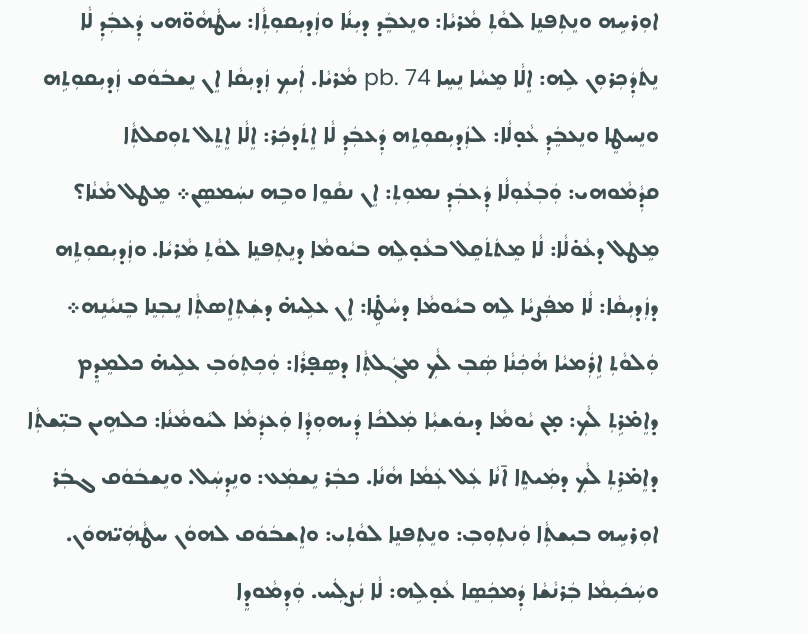ܐܘܼܪܚܹܗ ܘܢܸܬܼܦܢܸܐ ܠܘܵܬܼ ܡܵܪܝܵܐ: ܘܢܸܥܒܸܿܕ ܕܝܼܢܵܐ ܘܙܲܕܝܼܩܘܼܬܼܵܐ: ܚܛܵܗܵܘ̈ܗܝ ܕܲܥܒܲܕܼ ܠܵܐ ܢܸܬܿܕܲܟܼܪܘܼܢ ܠܹܗ: ܐܸܠܵܐ ܡܸܚܵܐ ܢܸܚܸܐ pb. 74 ܡܵܪܝܵܐ. ܐܲܝܟܼ ܙܲܕܝܼܩܵܐ ܐܸܢ ܢܸܫܒܿܘܿܩ ܙܲܕܝܼܩܘܼܬܹܗ ܘܢܸܚܛܸܐ ܘܢܸܥܒܸܿܕܼ ܥܵܘ̣ܠܵܐ: ܠܙܲܕܝܼܩܘܼܬܹܗ ܕܲܥܒܲܕܼ ܠܵܐ ܐܸܬܿܕܟܲܪ: ܐܸܠܵܐ ܐܸܬܸܠ ܬܘܼܩܠܬܼܵܐ ܩܕܼܵܡܵܘܗܝ: ܘܲܒܼܥܵܘܼܠܵܐ ܕܲܥܒܲܕܼ ܢܡܘܼܬܼ: ܐܸܢ ܢܩܵܘܸܐ ܘܒܹܗ ܢܚܲܡܤܸܢ܀ ܡܸܛܠ ܡܵܢܵܐ؟ ܡܸܛܠ ܕܥܵܘ̇ܠܵܐ: ܠܵܐ ܡܸܬܿܬܿܩܸܠ ܒܥܵܘ̣ܠܹܗ ܒܝܵܘܡܵܐ ܕܢܸܬܼܦܢܸܐ ܠܘܵܬܼ ܡܵܪܝܵܐ. ܘܙܲܕܝܼܩܘܼܬܹܗ ܕܙܲܕܝܼܩܵܐ: ܠܵܐ ܡܦܲܨܝܵܐ ܠܹܗ ܒܝܵܘܡܵܐ ܕܚܵܛܹ̇ܐ: ܐܸܢ ܥܠܹܝܗ̇ ܕܫܲܬܼܐܸܤܬܼܵܐ ܢܸܒܼܢܸܐ ܒܸܢܝܵܢܹܗ܀ ܘܲܠܘܵܬܼ ܐܹܪܲܡܝܵܐ ܗܵܟܲܢܵܐ ܤܲܒܼ ܠܵܟܼ ܡܓܲܠܬܼܵܐ ܕܤܸܦ̣ܪܵܐ: ܘܲܟܼܬܼܘܿܒܼ ܥܠܹܝܗ̇ ܟܠܡܸܕܸܡ ܕܐܸܡ̇ܪܹܬܼ ܠܵܟܼ: ܡ̣ܢ ܝܵܘܡܵܐ ܕܝܘܿܫܝܼܵܐ ܡܲܠܟܵܐ ܕܲܝܗܘܼܕܼܵܐ ܘܲܥܕܲܡܵܐ ܠܝܵܘܡܵܢܵܐ: ܟܠܗܹܝܢ ܒܝܼ̈ܫܬܼܵܐ ܕܐܸܡ̇ܪܹܬܼ ܠܵܟܼ ܕܡܲܝܬܸܐ ܐ̄ܢܵܐ ܥܲܠ ܥܲܡܵܐ ܗܵܢܵܐ. ܟܒܲܪ ܢܸܫܡܲܥ: ܘܢܸܕܼܚܲܠ. ܘܢܸܫܒܿܘܿܩ ܓܒܲܪ ܐܘܼܪܚܹܗ ܒܝܼܫܬܼܵܐ ܘܲܢܬܼܘܼܒܼ: ܘܢܸܬܼܦܢܸܐ ܠܘܵܬܼܝ: ܘܐܸܫܒܿܘܿܩ ܠܗܘܿܢ ܚܛܵܗܲܝ̈ܗܘܿܢ. ܘܚܲܟܿܝܼܡܵܐ ܒܲܪܢܵܫܵܐ ܕܲܡܟܲܤܸܐ ܥܵܘ̣ܠܹܗ: ܠܵܐ ܢܲܨܠܲܚ. ܘܲܕܼܡܵܘܕܸܐ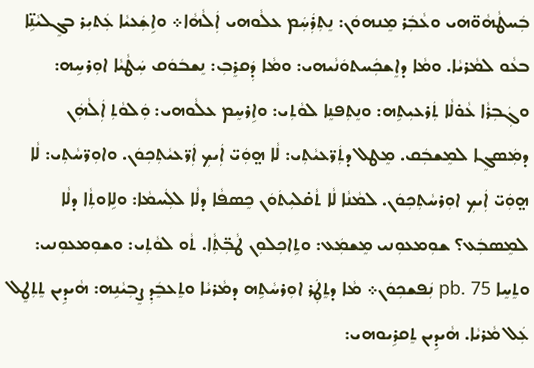ܒܲܚܛܵܗܵܘ̈ܗܝ ܘܥܵܒܲܪ ܡܸܢܗܘܿܢ: ܢܸܬܼܪܲܚܲܡ ܥܠܵܘܗܝ ܐܲܠܵܗܵܐ܀ ܘܐܹܫܲܥܝܵܐ ܥܲܬܝܼܪ ܒܓܸܠܝܵܢܹ̈ܐ ܒܥܵܘ ܠܡܵܪܝܵܐ. ܘܡܵܐ ܕܐܸܫܟܲܚܬܘܿܢܵܝܗܝ: ܘܡܵܐ ܕܲܩܪܸܒܼ: ܢܸܫܒܿܘܿܩ ܚܲܛܵܝܵܐ ܐܘܼܪܚܹܗ: ܘܓܲܒܼܪܵܐ ܥܵܘ̇ܠܵܐ ܬܲܪܥܝܼܬܹܗ: ܘܢܸܬܼܦܢܸܐ ܠܘܵܬܼܝ: ܘܐܹܪܚܸܡ ܥܠܵܘܗܝ: ܘܲܠܘܵܬܼ ܐܲܠܵܗܲܢ ܕܡܲܤܓܸܐ ܠܡܸܫܒܲܩ. ܡܸܛܠ ܕܬܲܪ̈ܥܝܵܬܼܝ: ܠܵܐ ܗ̤ܘܲܝ̈ ܐܲܝܟܼ ܐܲܪ̈ܥܝܵܬܼܟܼܘܿܢ. ܘܐܘܼܪ̈ܚܵܬܼܝ: ܠܵܐ ܗ̤ܘܲܝ̈ ܐܲܝܟܼ ܐܘܼܪܚܵܬܼܟܼܘܿܢ. ܠܡܵܢܵܐ ܠܵܐ ܬܵܩ̇ܠܝܼܬܿܘܿܢ ܟܸܤܦܵܐ ܕܠܵܐ ܠܠܲܚܡܵܐ: ܘܠܹܐܘܬܼܵܐ ܕܠܵܐ ܠܡܸܤܒܲܥ؟ ܫܘܼܡܥܘܼܢܝ ܡܸܫܡܲܥ: ܘܬܹܐܟܼܠܘܼܢ ܛܵܒܼ̈ܬܼܵܐ. ܬܵܘ ܠܘܵܬܼܝ: ܘܫܘܼܡܥܘܼܢܝ: ܘܬܸܚܸܐ pb. 75 ܢܲܦܫܟܼܘܿܢ܀ ܡܵܐ ܕܬܸܛܲܪ ܐܘܼܪܚܵܬܹܗ ܕܡܵܪܝܵܐ ܘܬܸܥܒܸܿܕܼ ܨܸܒܼܝܵܢܹܗ: ܗܵܝܕܹܝܢ ܬܸܬܼܛܸܠ ܥܲܠ ܡܵܪܝܵܐ. ܗܵܝܕܹܝܢ ܬܸܩܪܹܝܘܗܝ: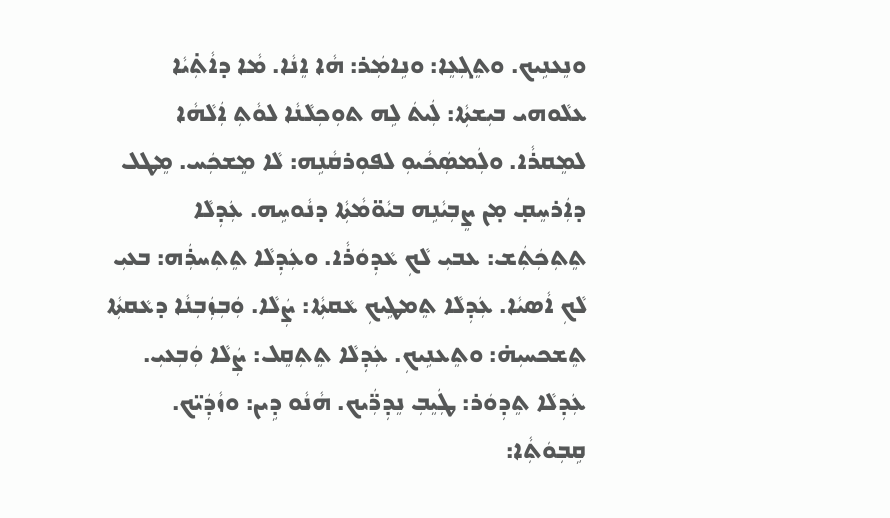ܘܢܸܥܢܹܝܟ. ܘܬܸܓܼܥܸܐ: ܘܢܹܐܡܲܪ: ܗܵܐ ܐܸܢܵܐ. ܡܵܐ ܕܐܵܬܼ̇ܝܵܐ ܥܠܵܘܗܝ ܒܝܼܫܬܼܵܐ: ܠܲܝܬܿ ܠܹܗ ܬܘܼܟܼܠܵܢܵܐ ܠܘܵܬܼ ܐܲܠܵܗܵܐ ܠܡܸܩܪܵܐ. ܘܠܲܡܤܲܟܵܝܘܼ ܠܦܘܼܪܩܵܢܹܗ: ܠܵܐ ܡܸܫܟܲܚ. ܡܸܛܠ ܕܐܲܪܚܸܩ̣ ܡ̣ܢ ܨܸܒܼܝܵܢܹܗ ܒܝܵܘ̈ܡܵܬܼܵܐ ܕܢܵܘܚܹܗ. ܥܲܕܼܠܵܐ ܬܸܬܼܟܲܬܲܫ: ܥܒܝܼ ܠܵܟܼ ܥܵܕܼܘܿܪܵܐ. ܘܥܲܕܼܠܵܐ ܬܸܬܼܚܪܲܗ: ܒܥܝܼ ܠܵܟܼ ܐܵܤܝܵܐ. ܥܲܕܼܠܵܐ ܬܸܡܛܹܝܟܼ ܥܵܩܬܼܵܐ: ܨܲܠܵܐ. ܘܲܒܼܙܲܒܼܢܵܐ ܕܥܵܩܬܼܵܐ ܬܸܫܟܚܝܼܗ̇: ܘܬܸܥܢܹܝܟܼ. ܥܲܕܼܠܵܐ ܬܸܬܼܩܸܠ: ܨܲܠܵܐ ܘܲܒܼܥܝܼ. ܥܲܕܼܠܵܐ ܬܸܕܼܘܿܪ: ܛܲܝܸܒܼ ܢܸܕܼܪ̈ܲܝܟ. ܗܵܢܵܘ ܕܹܝܢ: ܘܙܵܕܲܝ̈ܟ. ܩܹܒܼܘܿܬܼܵܐ: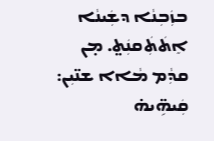ܒܙܲܒܼܢܵܐ ܕܫܲܝܢܵܐ ܐܸܬܿܬܲܩܢܲܬ̤. ܡ̣ܢ ܩܕܼܵܡ ܡܵܐܐ ܫܢ̈ܝܼܢ: ܩܲܝܗܹ̈ܝܗ̇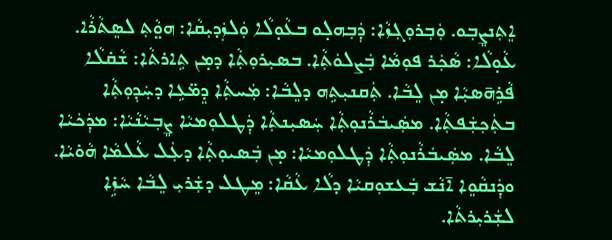ܐܸܬܼܢܨܸܒܼܘ. ܘܲܒܼܪܘܼܓܼܙܵܐ: ܕܲܒܼܗܠ̣ܘ ܒܥܵܘ̣ܠܵܐ ܘܲܠܙܲܕܝܼܩܵܐ: ܗܘ̤ܵܬܼ ܠܤܸܬܵܪܵܐ. ܥܵܘ̣ܠܵܐ: ܤܵܟܲܪ ܦܘܼܡܵܐ ܒܲܨܠܘܿܬܼܵܐ. ܒܤܝܼܪܘܼܬܼܵܐ ܕܡ̣ܢ ܬܹܐܪܬܵܐ: ܫܵܩ̇ܠܵܐ ܦܵܪܹܗ̄ܤܝܼܵܐ ܡ̣ܢ ܠܸܒܵܐ. ܬܲܩܢܝܼܬܹܗ ܕܠܸܒܵܐ: ܡܲܚܬܼܵܐ ܕܸܡ̈ܥܹܐ ܕܚܲܕܼܘܼܬܼܵܐ ܒܬܲܟܼܫܲܦܬܼܵܐ. ܡܤܲܝܒܿܪܵܢܘܼܬܼܵܐ ܚܲܤܝܼܢܬܼܵܐ ܕܲܛܠܘܼܡܝܵܐ ܨܸܒܼܝܵܢܵܝܵܐ: ܡܕܲܟܿܝܵܐ ܠܸܒܵܐ. ܡܤܲܝܒܿܪܵܢܘܼܬܼܵܐ ܕܲܛܠܘܼܡܝܵܐ: ܡ̣ܢ ܒܲܤܝܘܼܬܼܵܐ ܕܥܲܠ ܥܵܠܡܵܐ ܗܵܘ̇ܝܵܐ. ܘܕܲܢܩܵܘܸܐ ܐ̄ܢܵܫ ܒܲܥܫܘܼܩܝܵܐ ܕܠܵܐ ܥܵܩܵܐ: ܡܸܛܠ ܕܫܲܪܝܼ ܠܸܒܵܐ ܚܵܙܹ̇ܐ ܠܫܲܪܝܼܪܬܵܐ.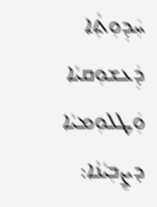ܚܲܕܼܘܼܬܼܵܐ ܕܲܥܫܘܼܩܝܵܐ ܘܲܛܠܘܼܡܝܵܐ ܕܨܸܒܼܝܵܢܵܐ: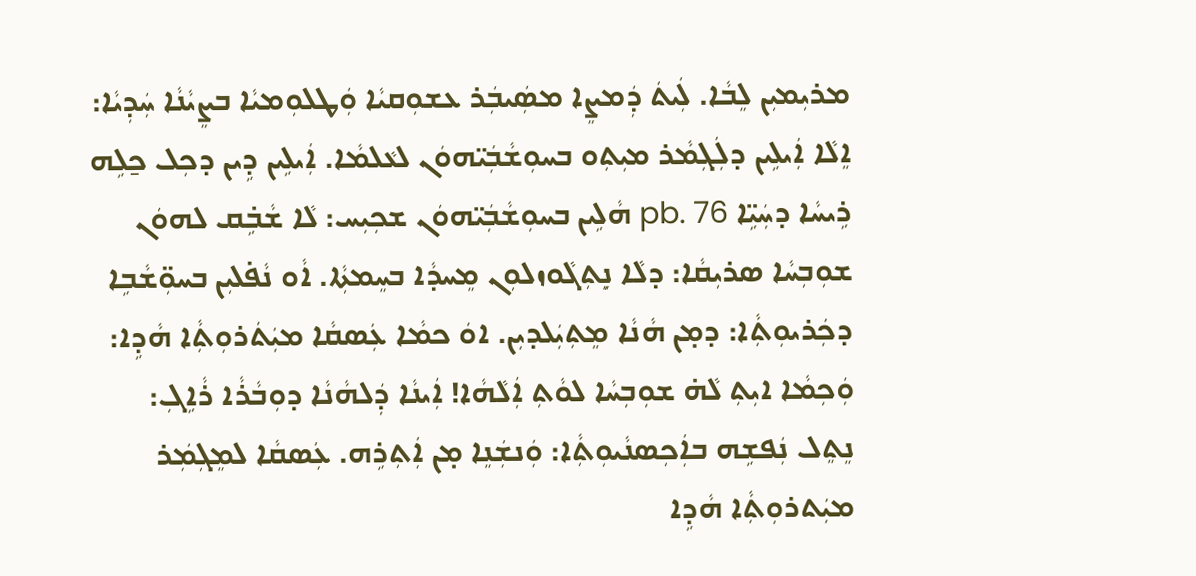ܡܪܝܼܡܝܼܢ ܠܸܒܵܐ. ܠܲܝܬܿ ܕܲܡܨܸܐ ܡܤܲܝܒܲܪ ܥܫܘܼܩܝܵܐ ܘܲܛܠܘܼܡܝܵܐ ܒܨܸܝܵܢܵܐ ܚܲܕܼܝܵܐ: ܐܸܠܵܐ ܐܲܝܠܹܝܢ ܕܠܲܓܼܡܵܪ ܡܝܼܬܼܘ ܒܚܘܼܫܵܒܲܝ̈ܗܘܿܢ ܠܥܵܠܡܵܐ. ܐܲܝܠܹܝܢ ܕܹܝܢ ܕܟܼܠ ܟ̱ܠܹܗ ܪܹܝܚܵܐ ܕܚܲܝܹ̈ܐ pb. 76 ܗܵܠܹܝܢ ܒܚܘܼܫܵܒܲܝ̈ܗܘܿܢ ܫܟܼܝܼܚ: ܠܵܐ ܫܵܒܹ̇ܩ ܠܗܘܿܢ ܫܘܼܒܼܚܵܐ ܤܪܝܼܩܵܐ: ܕܠܵܐ ܢܸܼܬܼܓܵܘܙܠܘܼܢ ܡܸܚܕܵܐ ܒܚܸܡܬܼܵܐ. ܐܵܘ ܢܵܦ̇ܠܝܼܢ ܒܚܘܼ̈ܫܵܒܹܐ ܕܟܲܪܝܘܼܬܼܵܐ: ܕܡ̣ܢ ܗܵܢܵܐ ܡܸܬܼܝܲܠܕܝܼܢ. ܐܘܿ ܟܡܵܐ ܥܲܤܩܵܐ ܡܝܲܬܿܪܘܼܬܼܵܐ ܗܵܕܹܐ: ܘܲܟܼܡܵܐ ܐܝܼܬܼ ܠܵܗ̇ ܫܘܼܒܼܚܵܐ ܠܘܵܬܼ ܐܲܠܵܗܵܐ! ܐܲܝܢܵܐ ܕܲܠܗܵܢܵܐ ܕܘܼܒܵܪܵܐ ܪܵܐܹܓܼ: ܢܸܬܸܠ ܢܲܦܫܹܗ ܒܐܲܟܼܤܢܵܝܘܼܬܼܵܐ: ܘܲܢܫܲܢܸܐ ܡ̣ܢ ܐܲܬܼܪܹܗ. ܥܲܤܩܵܐ ܠܡܸܓܼܡܲܪ ܡܝܲܬܪܘܼܬܼܵܐ ܗܵܕܹܐ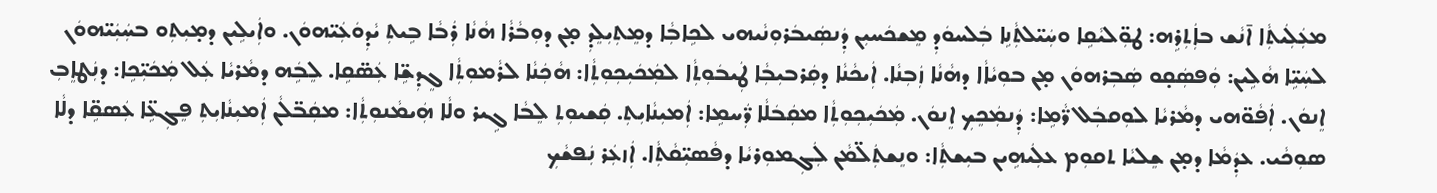ܡܥܲܠܲܝܬܼܵܐ ܐ̄ܢܵܫ ܒܐܲܬܼܪܹܗ: ܛܘܼ̈ܠܝܵܩܹܐ ܘܚܲܝ̈ܠܬܼܵܢܹܐ ܒܲܠܚܘܿܕܼ ܡܸܫܟܿܚܝܼܢ ܕܲܢܤܲܝܒܿܪܘܼܢܵܝܗܝ ܠܟܹܐܒܼܵܐ ܕܡܸܬܼܝܼܠܸܕܼ ܡ̣ܢ ܕܘܼܒܵܪܵܐ ܗܵܢܵܐ ܪܲܒܵܐ ܒܹܝܬܼ ܝܵܕܼܘܿܥܲܝ̈ܗܘܿܢ. ܘܐܲܝܠܹܝܢ ܕܡ̣ܝܼܬܼܘ ܒܚܲܝܲܝ̈ܗܘܿܢ ܠܚܲܝܹ̈ܐ ܗܵܠܹܝܢ: ܘܲܦܤܲܩ̣ܘ ܤܲܒܼܪܗܘܿܢ ܡ̣ܢ ܒܘܼܝܵܐܵܐ ܕܗܵܢܵܐ ܙܲܒܼܢܵܐ. ܐܲܝܟܵܢܵܐ ܕܩܲܪܒܝܼܒܼܵܐ ܛܲܝܒܿܘܼܬܼܵܐ ܠܡܲܟܿܝܼܟܼܘܼܬܼܵܐ: ܗܵܟܲܢܵܐ ܠܪܵܡܘܼܬܼܵܐ ܓܸܕܼܫܹ̈ܐ ܥܲܤ̈ܩܹܐ. ܠܸܒܹܿܗ ܕܡܵܪܝܵܐ ܥܲܠ ܡܲܟܿܝܼ̈ܟܹܐ: ܕܢܲܛܐܸܒܼ ܐܸܢܘܿܢ. ܐܲܦܵܘ̈ܗܝ ܕܡܵܪܝܵܐ ܠܘܼܩܒܲܠ ܪ̈ܵܡܹܐ: ܕܲܢܡܲܟܸܟܼ ܐܸܢܘܿܢ. ܡܲܟܿܝܼܟܼܘܼܬܼܵܐ ܡܩܲܒܿܠܵܐ ܪ̈ܲܚܡܹܐ: ܐܲܡܝܼܢܵܐܝܼܬܼ. ܩܲܫܝܘܼܬܼ ܠܸܒܵܐ ܓܹܝܪ ܘܠܵܐ ܗܲܝܡܵܢܘܼܬܼܵܐ: ܡܩܲܒ̈ܠܵܢ ܐܲܡܝܼܢܵܐܝܼܬܼ ܦܸܓܼܥܹ̈ܐ ܥܲܤܩܹ̈ܐ ܕܠܵܐ ܤܘܼܟܵܝ. ܥܕܲܡܵܐ ܕܡ̣ܢ ܫܸܠܝܵܐ ܬܩܘܼܡ ܥܠܲܝܗܹܝܢ ܒܝܼܫܬܼܵܐ: ܘܢܸܫܬܲܠ̈ܡܵܢ ܠܲܓܼܡܘܼܪܝܵܐ ܕܦܵܤܝܼ̈ܩܵܬܼܵܐ. ܐܲܙܥܲܪ ܢܲܦܫܵܟܼ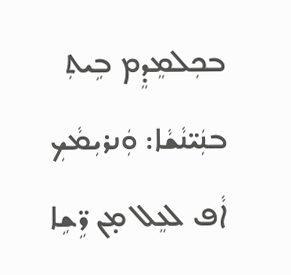ܒܟܼܠܡܸܕܸܡ ܒܹܝܬܼ ܒܢܲܝ̈ܢܵܫܵܐ: ܘܲܢܪܝܼܡܵܟܼ ܐܵܦ ܠܥܸܠ ܡ̣ܢ ܪܹ̈ܫܹܐ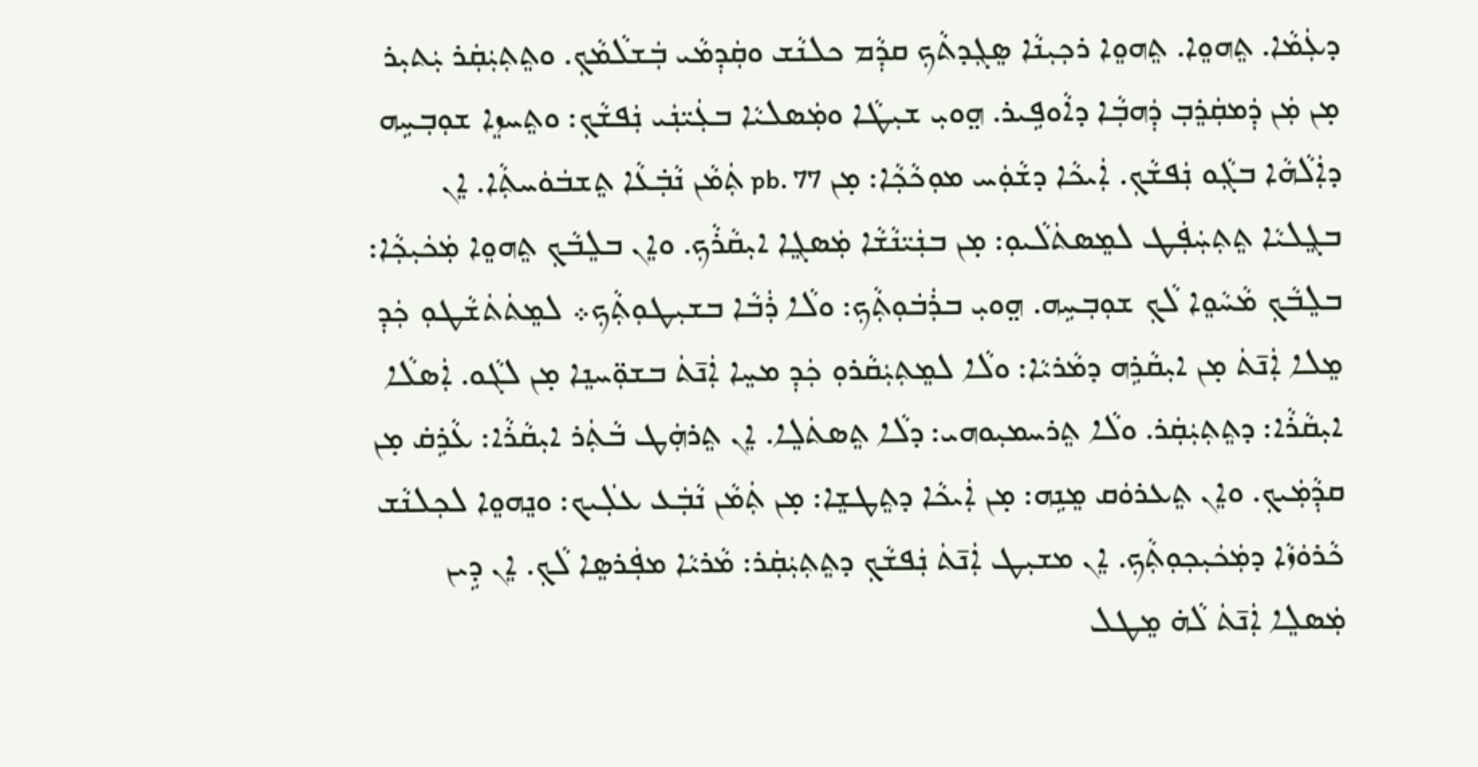ܕܥܲܡܵܐ. ܬܸܗܘܸܐ. ܬܸܗܘܸܐ ܪܟܼܝܼܢܵܐ ܤܸܓܼܕܬܵܟܼ ܩܕܼܵܡ ܟܠܢܵܫ ܘܩܲܕܼܡܵܝ ܒܲܫܠܵܡܵܟܼ. ܘܬܸܬܼܝܲܩܲܪ ܝܲܬܝܼܪ ܡ̣ܢ ܡܲܢ ܕܲܡܩܲܪܸܒܼ ܕܲܗܒܼܵܐ ܕܐܵܘܦܹܝܪ. ܗ̤ܘܝܼ ܫܝܼܛܵܐ ܘܡܲܤܠܝܵܐ ܒܥܲܝ̈ܢܲܝ ܢܲܦܫܵܟܼ: ܘܬܸܚܙܸܐ ܫܘܼܒܼܚܹܗ ܕܐܲܠܵܗܵܐ ܒܓܼܵܘ ܢܲܦܫܵܟܼ. ܐܲܝܟܵܐ ܕܫܵܘܲܚ ܡܘܼܟܵܟܼܵܐ: ܡ̣ܢ pb. 77 ܬܲܡܵܢ ܢܵܒܼ̇ܥܵܐ ܬܸܫܒܿܘܿܚܬܼܵܐ. ܐܸܢ ܒܓܸܠܝܵܐ ܬܸܬܼܚܲܦܲܛ ܠܡܸܤܬܿܠܵܝܘܼ: ܡ̣ܢ ܒܢܲܝ̈ܢܵܫܵܐ ܡܲܤܓܸܐ ܐܝܼܩܵܪܵܟܼ. ܘܐܸܢ ܒܠܸܒܵܟܼ ܬܸܗܘܸܐ ܡܲܟܿܝܼܟܼܵܐ: ܒܠܸܒܵܟܼ ܡܵܚܵܘܸܐ ܠܵܟܼ ܫܘܼܒܼܚܹܗ. ܗ̤ܘܝܼ ܒܪܲܒܿܘܼܬܼܵܟܼ: ܘܠܵܐ ܪܲܒܵܐ ܒܫܝܼܛܘܼܬܼܵܟܼ܀ ܠܡܸܬܿܬܿܫܵܛܘܼ ܟܲܕܼ ܡܸܠܐ ܐܲܢ̄ܬܿ ܡ̣ܢ ܐܝܼܩܵܪܹܗ ܕܡܵܪܝܵܐ: ܘܠܵܐ ܠܡܸܬܼܝܲܩܵܪܘܼ ܟܲܕܼ ܡܚܸܐ ܐܲܢ̄ܬܿ ܒܫܘܼ̈ܚܢܸܐ ܡ̣ܢ ܠܓܵܘ. ܐܲܤܠܵܐ ܐܝܼܩܵܪܵܐ: ܕܬܸܬܼܝܲܩܲܪ. ܘܠܵܐ ܬܸܪܚܡܝܼܘܗܝ: ܕܠܵܐ ܬܸܤܬܿܠܸܐ. ܐܸܢ ܬܸܪܗܲܛ ܒܵܬܲܪ ܐܝܼܩܵܪܵܐ: ܥܵܪܹܩ̇ ܡ̣ܢ ܩܕܼܵܡܲܝܟܼ. ܘܐܸܢ ܬܸܥܪܘܿܩ ܡܸܢܹܗ: ܡ̣ܢ ܐܲܝܟܵܐ ܕܬܸܛܫܸܐ: ܡ̣ܢ ܬܲܡܵܢ ܢܵܒܲܥ ܥܠܲܝܟ: ܘܢܸܗܘܸܐ ܠܟܼܠܢܵܫ ܟܵܪܘܿܙܵܐ ܕܡܲܟܿܝܼܟܼܘܼܬܼܵܟܼ. ܐܸܢ ܡܫܝܼܛ ܐܲܢ̄ܬܿ ܢܲܦܫܵܟܼ ܕܬܸܬܼܝܲܩܲܪ: ܡܵܪܝܵܐ ܡܦܲܪܤܸܐ ܠܵܟܼ. ܐܸܢ ܕܹܝܢ ܡܲܤܠܸܐ ܐܲܢ̄ܬܿ ܠܵܗ̇ ܡܸܛܠ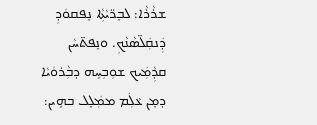ܫܪܵܪܵܐ: ܠܒܸܪ̈ܝܵܬܼܵܐ ܢܸܦܩܘܿܕܼ ܕܲܢܩܲܠ̈ܤܵܢܵܟܼ. ܘܢܸܦܬ̈ܚܵܢ ܩܕܼܵܡܲܝܟ ܫܘܼܒܼܚܹܗ ܕܒܼܵܪܘܿܝܵܐ ܕܡ̣ܢ ܥܵܠܲܡ ܡܡܲܠܸܠ ܒܗܹܝܢ: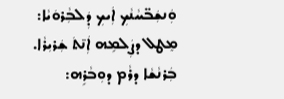ܘܲܢܫܲܒ̈ܚܵܢܵܟܼ ܐܲܝܟܼ ܕܲܠܒܼܵܪܘܿܝܵܐ: ܡܸܛܠ ܕܨܲܠܡܹܗ ܐܲܢ̄ܬܿ ܫܲܪܝܼܪܵܐ. ܒܲܪܢܵܫܵܐ ܕܪܵܡ ܕܘܼܒܵܪܹܗ: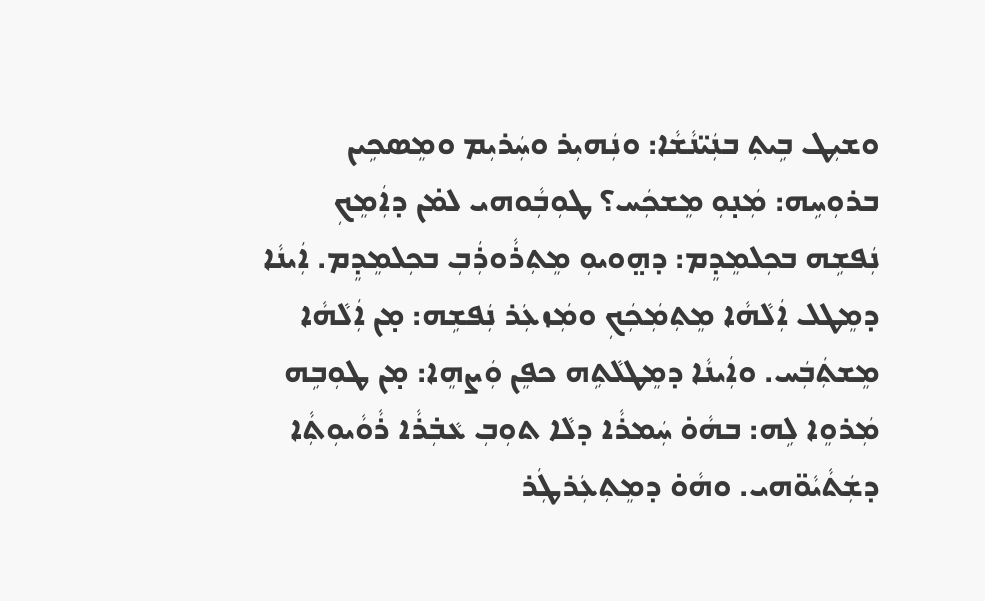ܘܫܝܼܛ ܒܹܝܬܼ ܒܢܲܝ̈ܢܵܫܵܐ: ܘܢܲܗܝܼܪ ܘܚܲܪܝܼܡ ܘܡܸܤܟܹܝܢ ܒܪܘܼܚܹܗ: ܡܲܢ̣ܘܼ ܡܸܫܟܲܚ؟ ܛܘܼܒܼܵܘܗܝ ܠܡ̇ܢ ܕܐܲܡܸܟܼ ܢܲܦܫܹܗ ܒܟܼܠܡܸܕܸܡ: ܕܗ̤ܘܝܘܼ ܡܸܬܼܪܵܘܪܲܒܼ ܒܟܼܠܡܸܕܸܡ. ܐܲܝܢܵܐ ܕܡܸܛܠ ܐܲܠܵܗܵܐ ܡܸܬܼܡܲܟܲܟܼ ܘܡܲܙܥܲܪ ܢܲܦܫܹܗ: ܡ̣ܢ ܐܲܠܵܗܵܐ ܡܸܫܬܲܒܲܚ. ܘܐܲܝܢܵܐ ܕܡܸܛܠܵܬܹܗ ܟܦܸܢ ܘܲܨܗܸܐ: ܡ̣ܢ ܛܘܼܒܹܗ ܡܲܪܘܸܐ ܠܹܗ: ܒܗܵܘ̇ ܚܲܡܪܵܐ ܕܠܵܐ ܬܘܼܒܼ ܥܵܒܼ̇ܪܵܐ ܪܵܘܵܝܘܼܬܼܵܐ ܕܫܲܬܵܝܵܘ̈ܗܝ. ܘܗܵܘ̇ ܕܡܸܬܼܥܲܪܛܲܪ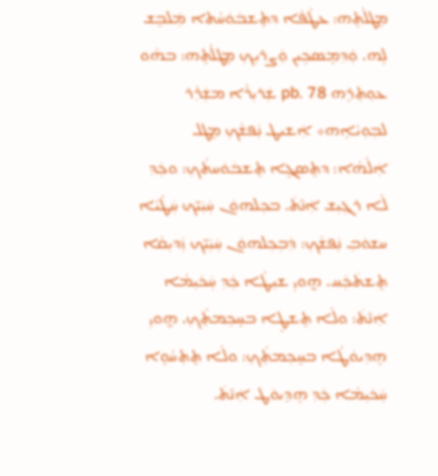ܡܸܛܠܵܬܹܗ: ܥܛܵܦܵܐ ܕܬܸܫܒܿܘܿܚܵܬܐ ܡܲܠܒܸܫ ܠܹܗ. ܘܲܕܼܡܸܤܟܹܝܢ ܘܲܨܪܝܼܟܼ ܡܸܛܠܵܬܹܗ: ܒܗܵܘ ܥܘܼܬܼܪܹܗ pb. 78 ܫܲܪܝܼܪܵܐ ܡܫܲܪܲܪ ܠܒܼܘܼܝܵܐܹܗ܀ ܐܲܫܝܛ ܢܲܦܫܵܟܼ ܡܸܛܠ ܐܲܠܵܗܵܐ: ܕܬܸܤܓܸܐ ܬܸܫܒܿܘܿܚܬܵܟܼ: ܘܟܲܕܼ ܠܵܐ ܪܓܼܝܼܫ ܐܲܢ̄ܬܿ. ܒܟܼܠܗܘܿܢ ܚܲܝܲܝ̈ܟ ܚܲܛܵܝܵܐ ܚܫܘܿܒܼ ܢܲܦܫܵܟܼ: ܕܲܒܼܟܼܠܗܘܿܢ ܚܲܝܲܝ̈ܟ ܙܲܕܝܼܩܵܐ ܬܸܫܬܿܟܲܚ. ܗ̤ܘܝܼ ܫܝܼܛܵܐ ܟܲܕܼ ܚܲܟܿܝܼܡܵܐ ܐܲܢ̄ܬܿ: ܘܠܵܐ ܬܸܫܛܸܐ ܒܚܸܟܼܡܬܼܵܟܼ. ܗ̤ܘܝܼ ܗܸܕܼܝܘܿܛܵܐ ܒܚܸܟܼܡܬܼܵܟܼ: ܘܠܵܐ ܬܸܬܼܚܵܘܸܐ ܚܲܟܿܝܼܡܵܐ ܟܲܕܼ ܗܸܕܸܝܘܿܛ ܐܲܢ̄ܬܿ.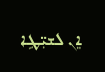ܐܸܢ ܠܫܝܼ̈ܛܹܐ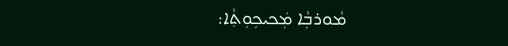ܡܵܘܪܒܼܵܐ ܡܲܟܝܟܼܘܼܬܼܵܐ: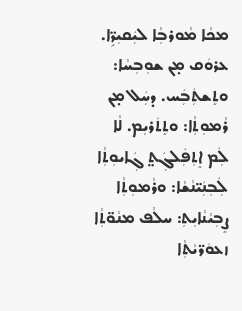ܡܟܵܐ ܡܵܘܪܒܼܵܐ ܠܝܲܩܝܼܪܹ̈ܐ. ܥܪܘܿܩ ܡ̣ܢ ܫܘܼܒܼܚܵܐ: ܘܬܸܫܬܲܒܲܚ. ܕܚܲܠ ܡ̣ܢ ܪܵܡܘܼܬܼܵܐ: ܘܬܸܬܿܪܝܼܡ. ܠܵܐ ܠܲܡ ܐܸܬܼܦܲܠܓܲܬ̤ ܓܲܐܝܘܼܬܼܵܐ ܠܲܒܼܢܲܝ̈ܢܵܫܵܐ: ܘܪܵܡܘܼܬܼܵܐ ܨܸܒܼܝܵܢܵܐܝܼܬܼ: ܚܠܵܦ ܡܢܵܘ̈ܬܼܵܐ ܙܥܘܿܪ̈ܝܵܬܼܵܐ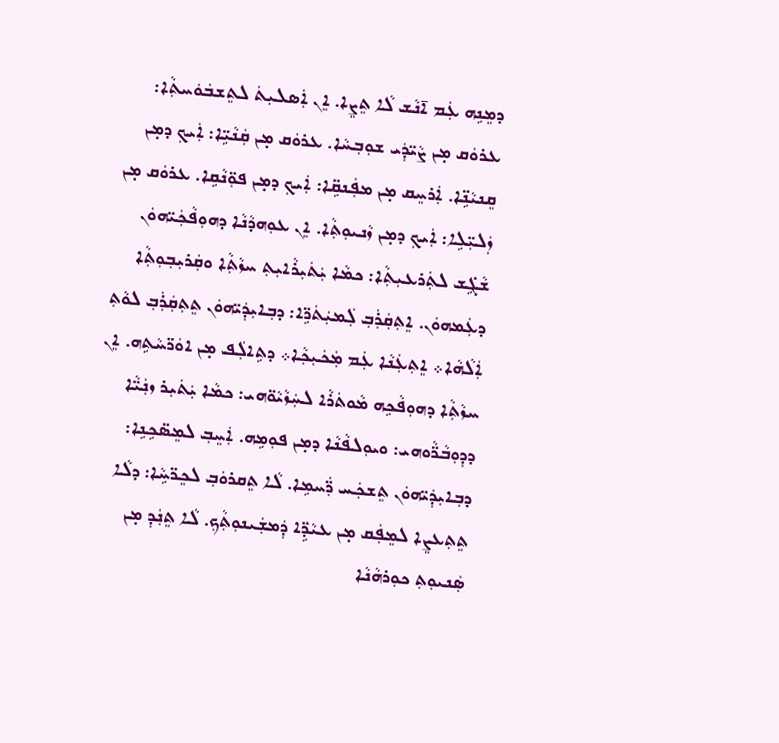ܕܡܸܢܹܗ ܥܲܡ ܐ̄ܢܵܫ ܠܵܐ ܬܸܨܸܐ. ܐܸܢ ܐܲܤܠܝܼܬܿ ܠܬܸܫܒܿܘܿܚܬܼܵܐ: ܥܪܘܿܩ ܡ̣ܢ ܨܵܝ̈ܕܲܝ ܫܘܼܒܼܚܵܐ. ܥܪܘܿܩ ܡ̣ܢ ܩܲܢܵܝܹ̈ܐ: ܐܲܝܟܼ ܕܡ̣ܢ ܩܸܢܝܵܢܹ̈ܐ. ܐܲܪܚܸܩ ܡ̣ܢ ܡܦܲܢܩܹ̈ܐ: ܐܲܝܟܼ ܕܡ̣ܢ ܦܘܼ̈ܢܵܩܹܐ. ܥܪܘܿܩ ܡ̣ܢ ܙܲܠܝܼ̈ܠܹܐ: ܐܲܝܟܼ ܕܡ̣ܢ ܙܵܢܝܘܼܬܼܵܐ. ܐܸܢ ܥܘܼܗܕܵܢܵܐ ܕܗܘܼܦܵܟܲܝ̈ܗܘܿܢ ܫܵܓܹ̇ܫ ܠܬܲܪܥܝܼܬܼܵܐ: ܟܡܵܐ ܝܲܬܿܝܼܪܵܐܝܼܬܼ ܚܙܵܬܼܵܐ ܘܩܲܪܝܼܒܼܘܼܬܼܵܐ ܕܥܲܡܗܘܿܢ. ܐܸܬܼܩܲܪܲܒܼ ܠܲܡܝܲܬܿܪܹ̈ܐ: ܕܒܼܐܝܼܕܲܝ̈ܗܘܿܢ ܬܸܬܼܩܲܪܲܒܼ ܠܘܵܬܼ ܐܲܠܵܗܵܐ܀ ܐܸܬܼܥܲܢܵܐ ܥܲܡ ܡܲܟܿܝܼܟܼܵܐ܀ ܕܬܹܐܠܲܦ ܡ̣ܢ ܐܘܿܪ̈ܚܵܬܹܗ. ܐܸܢ ܚܙܵܬܼܵܐ ܕܗܘܼܦܵܟܹܗ ܡܵܘܬܿܪܵܐ ܠܚܲܙܵܝܵܘ̈ܗܝ: ܟܡܵܐ ܝܲܬܿܝܼܪ ܙܢܲܝ̈ܵܐ ܕܕܼܘܼܒܵܪ̈ܵܘܗܝ: ܘܝܘܼܠܦܵܢܵܐ ܕܡ̣ܢ ܦܘܼܡܹܗ. ܐܲܚܸܒܼ ܠܡܸܤ̈ܟܹܢܹܐ: ܕܒܼܐܝܼܕܲܝ̈ܗܘܿܢ ܬܸܫܟܲܚ ܪ̈ܲܚܡܹܐ. ܠܵܐ ܬܸܩܪܘܿܒܼ ܠܟܸܪ̈ܚܹܵܐ: ܕܠܵܐ ܬܸܬܼܥܨܸܐ ܠܡܸܦܲܩ ܡ̣ܢ ܥܝܵܕܹ̈ܐ ܕܲܡܫܲܝܢܘܼܬܼܵܟܼ. ܠܵܐ ܬܸܢܲܕܼ ܡ̣ܢ ܤܲܢܝܘܼܬܼ ܟܘܼܪܗܵܢܵܐ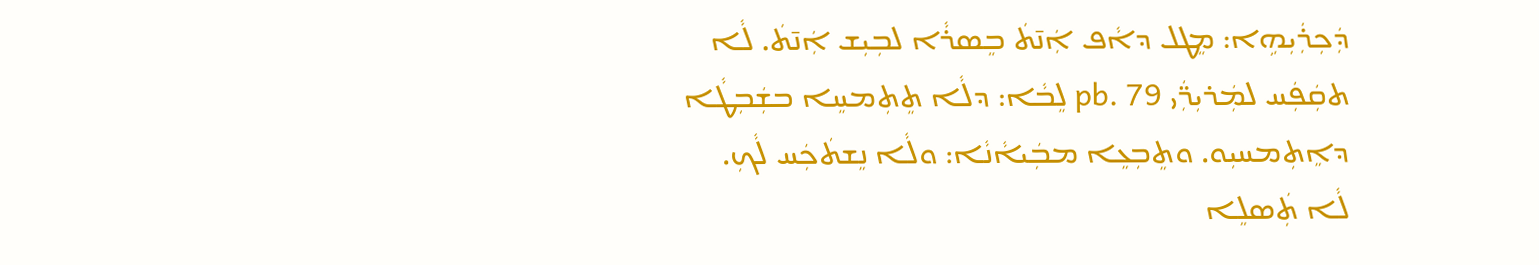ܕܲܟܼܪܲܝܼܗܹܐ: ܡܸܛܠ ܕܐܵܦ ܐܲܢ̄ܬܿ ܒܸܤܪܵܐ ܠܒܼܝܼܫ ܐܲܢ̄ܬܿ. ܠܵܐ ܬܩܲܦܲܚ ܠܡܲܪܝܼܪ̈ܲܝ pb. 79 ܠܸܒܵܐ: ܕܠܵܐ ܬܸܬܼܡܚܸܐ ܒܫܲܒܼܛܵܐ ܕܐܸܬܼܡܚܝܼܘ. ܘܬܸܒܼܥܸܐ ܡܒܲܝܐܵܢܵܐ: ܘܠܵܐ ܢܸܫܬܿܟܲܚ ܠܵܟܼ. ܠܵܐ ܬܲܤܠܸܐ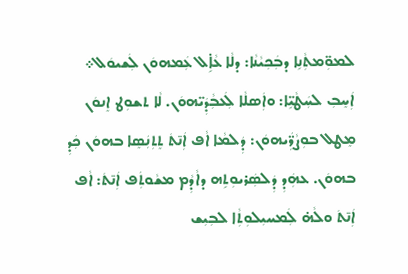ܠܡܘܼ̈ܡܬܼܵܢܹܐ ܕܒܲܟܼܝܵܢܵܐ: ܕܠܵܐ ܥܵܐܹ̇ܠ ܥܲܡܗܘܿܢ ܠܲܫܝܘܿܠ܀ ܐܲܚܸܒܼ ܠܚܲܛܵܝܹ̈ܐ: ܘܐܲܤܠܵܐ ܠܲܥܒܼܵܕܲܝ̈ܗܘܿܢ. ܠܵܐ ܬܫܘܼܛ ܐܸܢܘܿܢ ܡܸܛܠ ܒܘܼܨܵܪ̈ܲܝܗܘܿܢ: ܕܲܠܡܵܐ ܐܵܦ ܐܲܢ̄ܬܿ ܬܸܬܼܢܲܤܸܐ ܒܗܘܿܢ ܟܲܕܼ ܒܗܘܿܢ. ܥܗܲܕܼ ܕܲܠܤܲܪܝܘܼܬܹܗ ܕܐܵܕܼܵܡ ܡܫܵܘܬܲܦ ܐܲܢ̄ܬܿ: ܐܵܦ ܐܲܢ̄ܬܿ ܘܠܵܗ̇ ܠܲܡܚܝܼܠܘܼܬܼܵܐ ܠܒܼܝܼܫ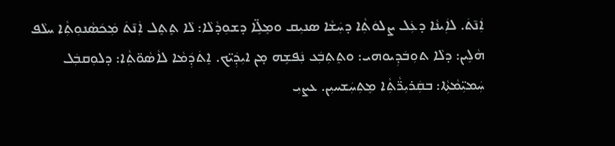ܐܲܢ̄ܬܿ. ܠܐܲܝܢܵܐ ܕܥܲܠ ܨܠܘܿܬܼܵܐ ܕܚܲܫܵܐ ܤܢܝܼܩ ܘܡܸܠܹ̈ܐ ܕܫܘܼܕܵܠܵܐ: ܠܵܐ ܬܸܬܸܠ ܐܲܢ̄ܬܿ ܡܲܟܿܤܵܢܘܼܬܼܵܐ ܚܠܵܦ ܗܵܠܹܝܢ: ܕܠܵܐ ܬܘܼܒܿܕܼܝܘܗܝ: ܘܬܸܬܼܒܲܥ ܢܲܦܫܹܗ ܡ̣ܢ ܐܝܼܕܲܝ̈ܟ. ܐܸܬܿܕܲܡܵܐ ܠܐܵܤܵܘ̈ܬܼܵܐ: ܕܠܘܼܩܒܲܠ ܚܲܡܝܼ̈ܡܵܬܼܵܐ: ܒܩܲܪܝܼܪ̈ܵܬܼܵܐ ܡܸܬܼܚܲܫܚܝܼܢ. ܥܨܝܼ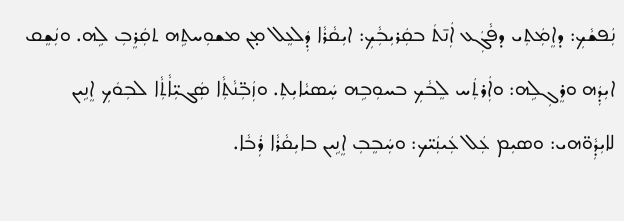ܢܲܦܫܵܟܼ: ܕܐܸܡܲܬܼܝ ܕܦܵܓܲܥ ܐܲܢ̄ܬܿ ܒܩܲܪܝܼܒܼܵܟܼ: ܐܝܼܩܵܪܵܐ ܕܲܠܥܸܠ ܡ̣ܢ ܡܫܘܼܚܬܹܗ ܬܩܲܪܸܒܼ ܠܹܗ. ܘܢܲܫܸܩ ܐܝܼܕܲܗ ܘܪܸܓܼܠܹܗ: ܘܐܲܪܬܲܚ ܠܸܒܵܟܼ ܒܚܘܼܒܹܗ ܚܲܤܝܵܐܝܼܬܼ. ܘܙܲܒܼ̈ܢܵܬܼܵܐ ܤܲܓܝܼ̈ܐܵܬܼܵܐ ܠܒܼܘܿܟܼ ܐܸܢܹܝܢ ܠܐܝܼܕܼܵܘ̈ܗܝ: ܘܤܝܼܡ ܥܲܠ ܥܲܝܢܲܝ̈ܟ: ܘܚܲܒܸܒܼ ܐܸܢܹܝܢ ܒܐܝܼܩܵܪܵܐ ܪܲܒܵܐ.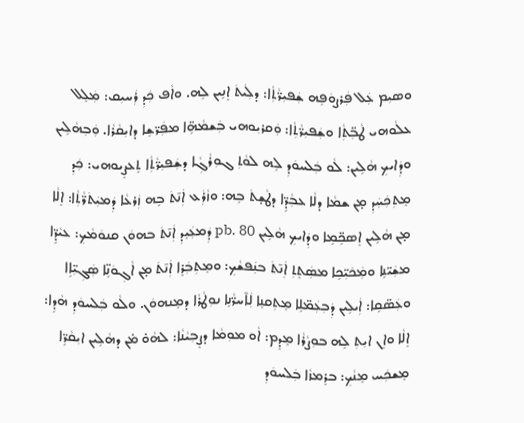ܘܤܝܼܡ ܥܲܠ ܦܲܪܨܘܿܦܹܗ ܫܲܦܝܼܪ̈ܵܬܼܵܐ: ܕܠܲܝܬܿ ܐܸܢܹܝܢ ܠܹܗ. ܘܐܵܦ ܟܲܕܼ ܪܲܚܝܼܩ: ܡܲܠܸܠ ܥܠܵܘܗܝ ܛܵܒܼ̈ܬܼܵܐ ܘܫܲܦܝܼܪ̈ܵܬܼܵܐ: ܘܲܩܪܝܼܘܗܝ ܒܲܫܡܵܗܹ̈ܐ ܡܦܲܪ̈ܫܹܐ ܕܐܝܼܩܵܪܵܐ. ܘܲܒܼܗܵܠܹܝܢ ܘܕܲܐܝܟܼ ܗܵܠܹܝܢ: ܠܵܘ ܒܲܠܚܘܿܕܼ ܠܹܗ ܠܘܵܬܼ ܓܘܼܪܵܓܼܵܐ ܕܫܲܦܝܼܪ̈ܵܬܼܵܐ ܬܸܥܨܸܝܘܗܝ: ܟܲܕܼ ܡܸܬܼܟܲܚܲܕܼ ܡ̣ܢ ܫܡܵܐ ܕܠܵܐ ܥܒܼܵܕܹ̈ܐ ܕܛܵܫ̣ܬܿ ܒܹܗ: ܘܙܵܪܲܥ ܐܲܢ̄ܬܿ ܒܹܗ ܙܲܪܥܵܐ ܕܲܡܝܲܬܿܪ̈ܵܬܼܵܐ: ܐܸܠܵܐ ܡ̣ܢ ܗܵܠܹܝܢ ܐܸܤܟܹ̈ܡܹܐ ܘܕܲܐܝܟܼ ܗܵܠܹܝܢ pb. 80 ܕܲܡܥܲܝܸܕܼ ܐܲܢ̄ܬܿ ܒܗܘܿܢ ܩܢܘܿܡܵܟܼ: ܥܝܵܕܹ̈ܐ ܡܫܲܝ̈ܢܹܐ ܘܡܲܟܿܝܼ̈ܟܹܐ ܡܤܲܬܸܬܼ ܐܲܢ̄ܬܿ ܒܢܲܦܫܵܟܼ: ܘܡܸܬܼܒܲܪܸܐ ܐܲܢ̄ܬܿ ܡ̣ܢ ܐܵܓܼܘܿܢܹ̈ܐ ܤܲܓܼܝܼ̈ܐܹܐ ܘܥܲܤ̈ܩܹܐ: ܐܲܝܠܹܝܢ ܕܲܒܼܥܲܡ̈ܠܹܐ ܡܸܬܼܩܢܸܐ ܠܲܐ̄ܚܪ̈ܵܢܹܐ ܢܘܼܛܵܪܵܐ ܕܡܸܢܗܘܿܢ. ܘܠܵܘ ܒܲܠܚܘܿܕܼ ܗܵܕܹܐ: ܐܸܠܵܐ ܘܐܸܢ ܐܝܼܬܼ ܠܹܗ ܒܘܼܨܵܪܵܐ ܡܸܕܸܡ: ܐܵܘ ܡܘܼܡܵܐ ܕܨܸܒܼܝܵܢܵܐ: ܠܗܵܘ̇ ܡ̇ܢ ܕܗܵܠܹܝܢ ܐܝܼܩܵܪܹ̈ܐ ܡܸܫܟܲܚ ܡܸܢܵܟܼ: ܒܪܸܡܙܵܐ ܒܲܠܚܘܿܕܼ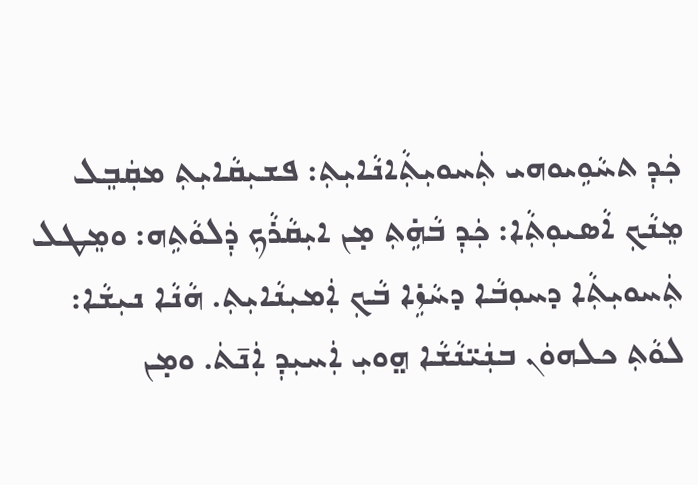ܟܲܕܼ ܬܚܵܘܹܝܘܗܝ ܬܲܚܘܝܼܬܼܵܐܢܵܐܝܼܬܼ: ܦܫܝܼܩܵܐܝܼܬܼ ܡܩܲܒܸܠ ܡܸܢܵܟܼ ܐܵܤܝܘܼܬܼܵܐ: ܟܲܕܼ ܒܵܗܹ̇ܬܼ ܡ̣ܢ ܐܝܼܩܵܪܵܟܼ ܕܲܠܘܵܬܹܗ: ܘܡܸܛܠ ܬܲܚܘܝܼܬܼܵܐ ܕܚܘܼܒܵܐ ܕܚܵܙܹ̇ܐ ܒܵܟܼ ܐܲܡܝܼܢܵܐܝܼܬܼ. ܗܵܢܵܐ ܢܝܼܫܵܐ: ܠܘܵܬܼ ܟܠܗܘܿܢ ܒܢܲܝ̈ܢܵܫܵܐ ܗ̤ܘܝܼ ܐܲܚܝܼܕܼ ܐܲܢ̄ܬܿ. ܘܡ̣ܢ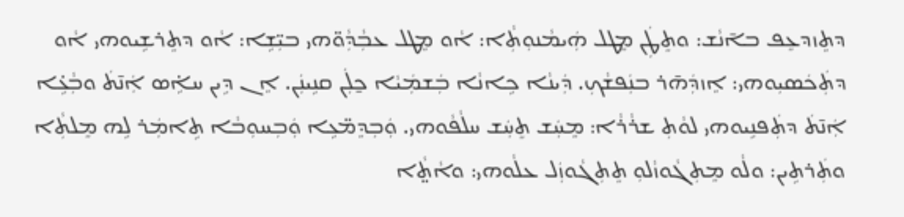ܕܬܸܙܕܥܸܦ ܒܐ̄ܢܵܫ: ܘܬܸܛܲܢ ܡܸܛܠ ܗܲܝܡܵܢܘܼܬܼܵܐ: ܐܵܘ ܡܸܛܠ ܥܒܼܵܕܼܵܘ̈ܗܝ ܒܝܼ̈ܫܹܐ: ܐܵܘ ܕܬܸܪܫܹܝܘܗܝ ܐܵܘ ܕܬܲܟܿܤܝܼܘܗܝ: ܐܸܙܕܲܗ̄ܪ ܒܢܲܦܫܵܟܼ. ܕܲܝܢܵܐ ܟܹܐܢܵܐ ܒܲܫܡܲܝܵܐ ܟ̱ܠܲܢ ܩܢܹܝܢܲܢ. ܐܸܢ ܕܹܝܢ ܚܐܹ̇ܣ ܐܲܢ̄ܬܿ ܘܒܼܵܥܹ̇ܐ ܐܲܢ̄ܬܿ ܕܬܲܦܢܹܝܘܗܝ ܠܘܵܬܼ ܫܪܵܪܵܐ: ܡܸܚܲܫ ܬܸܚܲܫ ܚܠܵܦܵܘܗܝ. ܘܲܒܼܕܸܡ̈ܥܹܐ ܘܲܒܼܚܘܼܒܵܐ ܬܹܐܡܲܪ ܠܹܗ ܡܸܠܬܼܵܐ ܘܬܲܪܬܹܝܢ: ܘܠܵܘ ܡܸܬܼܓܵܘܙܵܠܘܼ ܬܸܬܼܓܵܘܙܲܠ ܥܠܵܘܗܝ: ܘܐܵܬ̤ܵܐ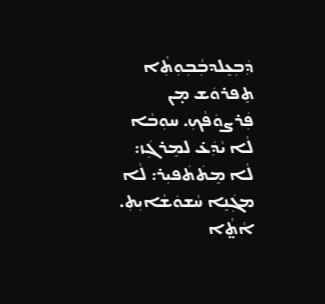ܕܲܒܼܥܸܠܕܒܼܵܒܼܘܼܬܼܵܐ ܬܸܦܪܘܿܫ ܡ̣ܢ ܦܲܪܨܘܿܦܵܟܼ. ܚܘܼܒܵܐ ܠܵܐ ܝܵܕܲܥ̇ ܠܡܸܪܓܲܙ: ܠܵܐ ܡܸܬܿܬܿܦܝܼܪ: ܠܵܐ ܡܓܲܢܸܐ ܚܵܫܘܿܫܵܐܝܼܬܼ. ܐܵܬ̤ܵܐ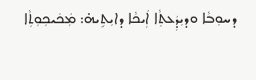ܕܚܘܼܒܵܐ ܘܕܝܼܕܲܥܬܼܵܐ ܐܲܝܟܵܐ ܕܐܝܼܬܹܝܗ̇: ܡܲܟܿܝܟܼܘܼܬܼܵܐ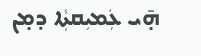ܗ̣̄ܝ ܥܲܡܝܼܩܬܼܵܐ ܕܡ̣ܢ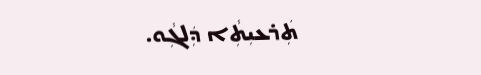ܬܲܪܥܝܼܬܼܵܐ ܕܲܠܓܼܵܘ.